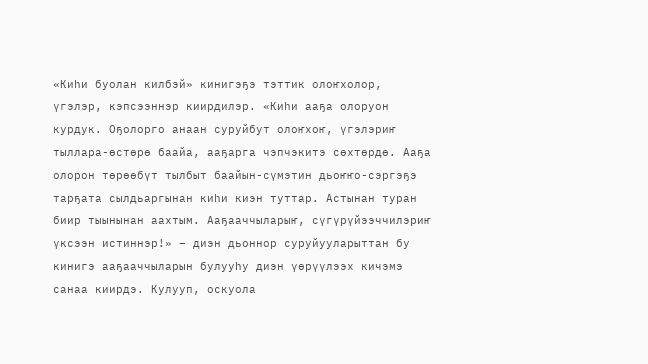«Киһи буолан килбэй» кинигэҕэ тэттик олоҥхолор, үгэлэр, кэпсээннэр киирдилэр. «Киһи ааҕа олоруон курдук. Оҕолорго анаан суруйбут олоҥхоҥ, үгэлэриҥ тыллара-өстөрө баайа, ааҕарга чэпчэкитэ сөхтөрдө. Ааҕа олорон төрөөбүт тылбыт баайын-сүмэтин дьоҥҥо-сэргэҕэ тарҕата сылдьаргынан киһи киэн туттар. Астынан туран биир тыынынан аахтым. Ааҕааччыларыҥ, сүгүрүйээччилэриҥ үксээн истиннэр!» – диэн дьоннор суруйууларыттан бу кинигэ ааҕааччыларын булууһу диэн үөрүүлээх кичэмэ санаа киирдэ. Кулууп, оскуола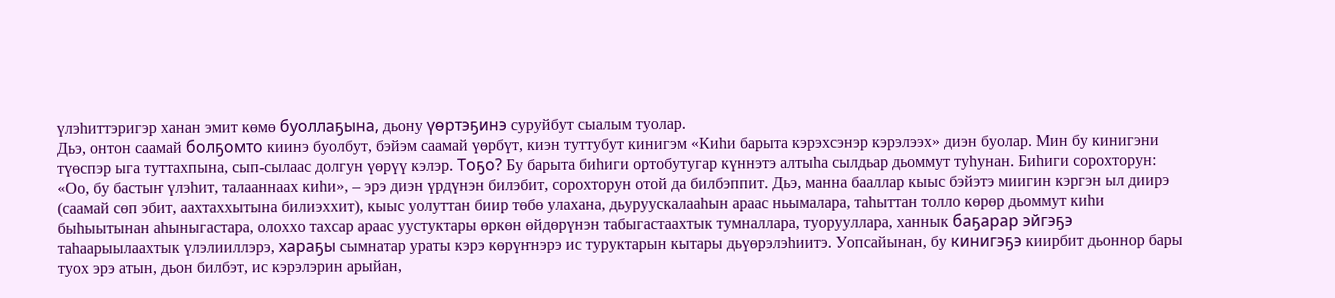үлэһиттэригэр ханан эмит көмө буоллаҕына, дьону үөртэҕинэ суруйбут сыалым туолар.
Дьэ, онтон саамай болҕомто киинэ буолбут, бэйэм саамай үөрбүт, киэн туттубут кинигэм «Киһи барыта кэрэхсэнэр кэрэлээх» диэн буолар. Мин бу кинигэни түөспэр ыга туттахпына, сып-сылаас долгун үөрүү кэлэр. Тоҕо? Бу барыта биһиги ортобутугар күннэтэ алтыһа сылдьар дьоммут туһунан. Биһиги сорохторун: «Оо, бу бастыҥ үлэһит, талааннаах киһи», – эрэ диэн үрдүнэн билэбит, сорохторун отой да билбэппит. Дьэ, манна бааллар кыыс бэйэтэ миигин кэргэн ыл диирэ (саамай сөп эбит, аахтаххытына билиэххит), кыыс уолуттан биир төбө улахана, дьуруускалааһын араас ньымалара, таһыттан толло көрөр дьоммут киһи быһыытынан аһыныгастара, олоххо тахсар араас уустуктары өркөн өйдөрүнэн табыгастаахтык тумналлара, туорууллара, ханнык баҕарар эйгэҕэ таһаарыылаахтык үлэлииллэрэ, хараҕы сымнатар ураты кэрэ көрүҥнэрэ ис туруктарын кытары дьүөрэлэһиитэ. Уопсайынан, бу кинигэҕэ киирбит дьоннор бары туох эрэ атын, дьон билбэт, ис кэрэлэрин арыйан,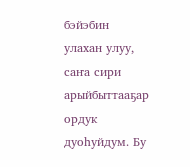бэйэбин улахан улуу, саҥа сири арыйбыттааҕар ордук дуоһуйдум. Бу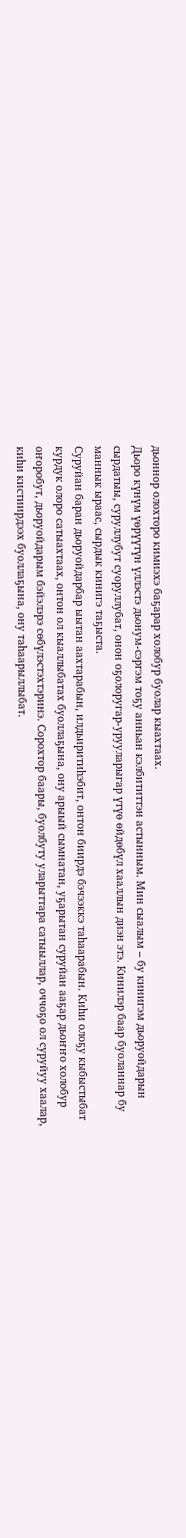дьоннор олохторо кимиэхэ баҕарар холобур буолар кыахтаах.
Дьоро күнүм үөрүүтүн үллэстэ дьонум-сэргэм тоҕу анньан кэлбититтэн астынным. Мин сыалым – бу кинигэм дьоруойдарын сырдатыы, суруллубут суоруллубат, онон оҕолоругар-урууларыгар үтүө өйдөбүл хааллын диэн этэ. Кинилэр баар буоланнар бу маннык ыраас, сырдык кинигэ таҕыста.
Суруйан баран дьоруойдарбар ыытан аахтарабын, илдьиритиһэбит, онтон биирдэ бэчээккэ таһаарабын. Киһи олоҕу кыбыстыбат курдук олоро сатыахтаах, онтон ол кыаллыбатах буоллаҕына, ону арыый сымнатан, уҕарытан суруйан ааҕар дьоҥҥо холобур оҥоробут, дьоруойдарым бэйэлэрэ сөбүлэстэхтэринэ. Сорохтор баары, буолбуту уларыттара сатыыллар, оччоҕо ол суруйуу хаалар, киһи кистиирдээх буоллаҕына, ону таһаарыллыбат.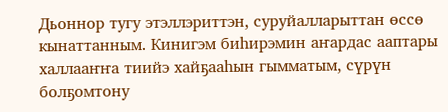Дьоннор тугу этэллэриттэн, суруйалларыттан өссө кынаттанным. Кинигэм биһирэмин аҥардас ааптары халлааҥҥа тиийэ хайҕааһын гымматым, сүрүн болҕомтону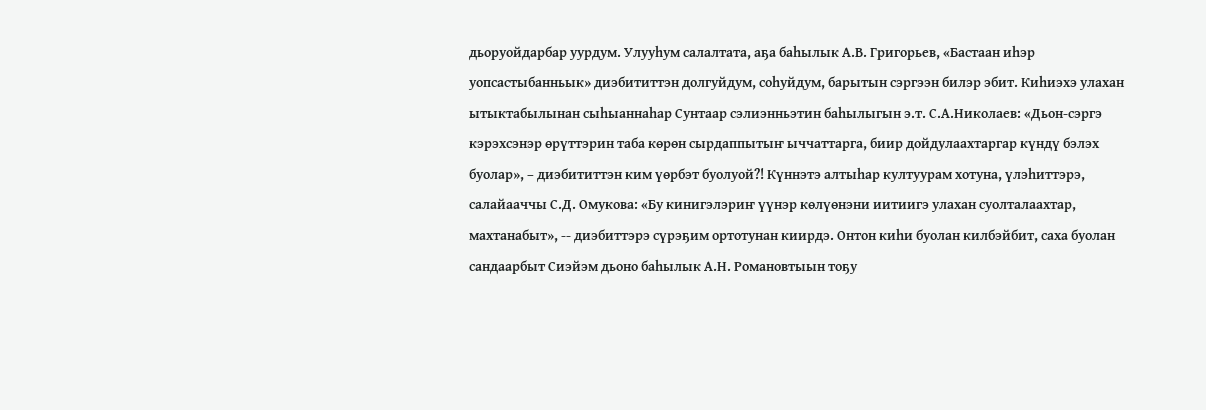дьоруойдарбар уурдум. Улууһум салалтата, аҕа баһылык А.В. Григорьев, «Бастаан иһэр уопсастыбанньык» диэбититтэн долгуйдум, соһуйдум, барытын сэргээн билэр эбит. Киһиэхэ улахан ытыктабылынан сыһыаннаһар Сунтаар сэлиэнньэтин баһылыгын э.т. С.А.Николаев: «Дьон-сэргэ кэрэхсэнэр өрүттэрин таба көрөн сырдаппытыҥ ыччаттарга, биир дойдулаахтаргар күндү бэлэх буолар», – диэбититтэн ким үөрбэт буолуой?! Күннэтэ алтыһар култуурам хотуна, үлэһиттэрэ, салайааччы С.Д. Омукова: «Бу кинигэлэриҥ үүнэр көлүөнэни иитиигэ улахан суолталаахтар, махтанабыт», -- диэбиттэрэ сүрэҕим ортотунан киирдэ. Онтон киһи буолан килбэйбит, саха буолан сандаарбыт Сиэйэм дьоно баһылык А.Н. Романовтыын тоҕу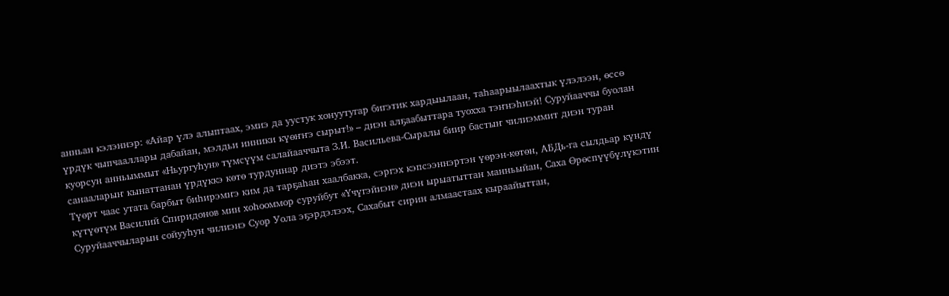анньан кэлэннэр: «Айар үлэ алыптаах, эмиэ да уустук хонуутугар бигэтик хардыылаан, таһаарыылаахтык үлэлээн, өссө үрдүк чыпчааллары дабайан, мэлдьи инники күөҥҥэ сырыт!» – диэн алҕаабыттара туохха тэҥнэһиэй! Суруйааччы буолан куорсун анньыммыт «Ньургуһун» түмсүүм салайааччыта З.И. Васильева-Сыралы биир бастыҥ чилиэммит диэн туран санааларыҥ кынаттанан үрдүккэ көтө турдуннар диэтэ эбээт.
Түөрт чаас утата барбыт биһирэмҥэ ким да тарҕаһан хаалбакка, сэргэх кэпсээннэртэн үөрэн-көтөн, АБДь-га сылдьар күндү күтүөтүм Василий Спиридонов мин хоһооммор суруйбут «Үчүгэйиэн» диэн ырыатыттан манньыйан, Саха Өрөспүүбүлүкэтин Суруйааччыларын сойууһун чилиэнэ Суор Уола эҕэрдэлээх, Сахабыт сирин алмаастаах кыраайыттан,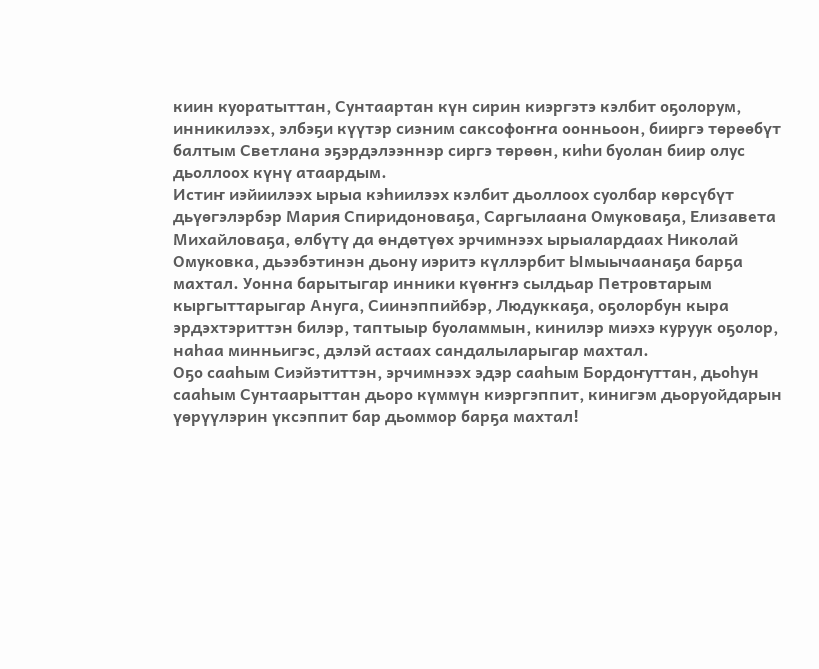киин куоратыттан, Сунтаартан күн сирин киэргэтэ кэлбит оҕолорум, инникилээх, элбэҕи күүтэр сиэним саксофоҥҥа оонньоон, бииргэ төрөөбүт балтым Светлана эҕэрдэлээннэр сиргэ төрөөн, киһи буолан биир олус дьоллоох күнү атаардым.
Истиҥ иэйиилээх ырыа кэһиилээх кэлбит дьоллоох суолбар көрсүбүт дьүөгэлэрбэр Мария Спиридоноваҕа, Саргылаана Омуковаҕа, Елизавета Михайловаҕа, өлбүтү да өндөтүөх эрчимнээх ырыалардаах Николай Омуковка, дьээбэтинэн дьону иэритэ күллэрбит Ымыычаанаҕа барҕа махтал. Уонна барытыгар инники күөҥҥэ сылдьар Петровтарым кыргыттарыгар Ануга, Сиинэппийбэр, Людуккаҕа, оҕолорбун кыра эрдэхтэриттэн билэр, таптыыр буоламмын, кинилэр миэхэ куруук оҕолор, наһаа минньигэс, дэлэй астаах сандалыларыгар махтал.
Оҕо сааһым Сиэйэтиттэн, эрчимнээх эдэр сааһым Бордоҥуттан, дьоһун сааһым Сунтаарыттан дьоро күммүн киэргэппит, кинигэм дьоруойдарын үөрүүлэрин үксэппит бар дьоммор барҕа махтал!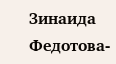Зинаида Федотова-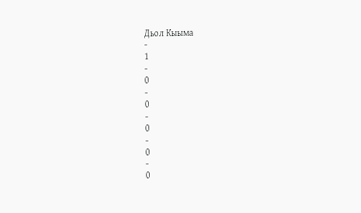Дьол Кыыма
-
1
-
0
-
0
-
0
-
0
-
0